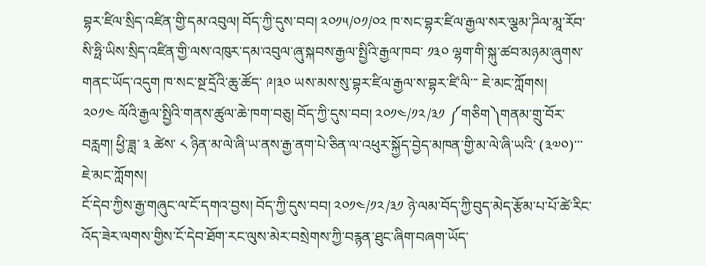བྷར་ཛིལ་སྲིད་འཛིན་གྱི་དམ་འབུལ། བོད་ཀྱི་དུས་བབ། ༢༠༡༥/༠༡/༠༢ ཁ་སང་བྷར་ཛིལ་རྒྱལ་སར་ལྕམ་ཌིལ་མཱ་རོབ་སི་ཧྥི་ཡིས་སྲིད་འཛིན་གྱི་ལས་འཁུར་དམ་འབུལ་ཞུ་སྐབས་རྒྱལ་སྤྱིའི་རྒྱལ་ཁབ་ ༡༣༠ ལྷག་གི་སྐུ་ཚབ་མཉམ་ཞུགས་གནང་ཡོད་འདུག ཁ་སང་སྔ་དྲོའི་ཆུ་ཚོད་ ༩།༣༠ ཡས་མས་སུ་བྷར་ཛིལ་རྒྱལ་ས་བྷར་ཛི་ལི་་་ ཇེ་མང་ཀློགས།
༢༠༡༤ ལོའི་རྒྱལ་སྤྱིའི་གནས་ཚུལ་ཆེ་ཁག་བཅུ། བོད་ཀྱི་དུས་བབ། ༢༠༡༤/༡༢/༣༡ ༼གཅིག༽གནམ་གྲུ་བོར་བརླག། ཕྱི་ཟླ་ ༣ ཚེས་ ༨ ཉིན་མ་ལེ་ཞི་ཡ་ནས་རྒྱ་ནག་པེ་ཅིན་ལ་འཕུར་སྐྱོད་བྱེད་མཁན་གྱི་མ་ལེ་ཞི་ཡའི་ (༣༧༠)་་་ ཇེ་མང་ཀློགས།
ངོ་དེབ་ཀྱིས་རྒྱ་གཞུང་ལ་ངོ་དགའ་བྱས། བོད་ཀྱི་དུས་བབ། ༢༠༡༤/༡༢/༣༡ ཉེ་ལམ་བོད་ཀྱི་བུད་མེད་རྩོམ་པ་པོ་ཚེ་རིང་འོད་ཟེར་ལགས་གྱིས་ངོ་དེབ་ཐོག་རང་ལུས་མེར་བསྲེགས་ཀྱི་བརྙན་ཐུང་ཞིག་བཞག་ཡོད་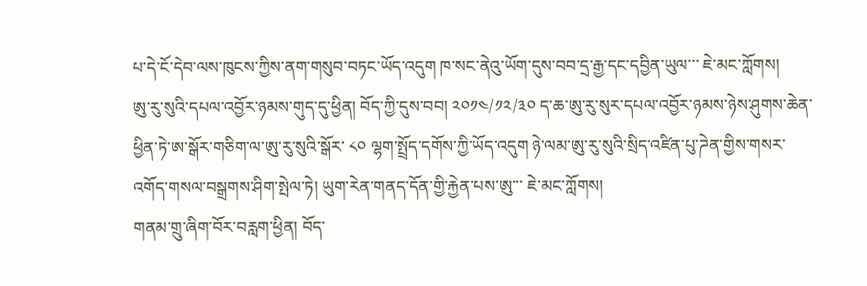པ་དེ་ངོ་དེབ་ལས་ཁུངས་ཀྱིས་ནག་གསུབ་བཏང་ཡོད་འདུག ཁ་སང་ནེའུ་ཡོག་དུས་བབ་དྲ་རྒྱ་དང་དབྱིན་ཡུལ་་་ ཇེ་མང་ཀློགས།
ཨུ་རུ་སུའི་དཔལ་འབྱོར་ཉམས་གུད་དུ་ཕྱིན། བོད་ཀྱི་དུས་བབ། ༢༠༡༤/༡༢/༣༠ ད་ཆ་ཨུ་རུ་སུར་དཔལ་འབྱོར་ཉམས་ཉེས་ཤུགས་ཆེན་ཕྱིན་ཏེ་ཨ་སྒོར་གཅིག་ལ་ཨུ་རུ་སུའི་སྒོར་ ༨༠ ལྷག་སྤྲོད་དགོས་ཀྱི་ཡོད་འདུག ཉེ་ལམ་ཨུ་རུ་སུའི་སྲིད་འཛིན་པུ་ཌེན་གྱིས་གསར་འགོད་གསལ་བསྒྲགས་ཤིག་སྤེལ་ཏེ། ཡུག་རེན་གནད་དོན་གྱི་རྐྱེན་པས་ཨུ་་་ ཇེ་མང་ཀློགས།
གནམ་གྲུ་ཞིག་བོར་བརླག་ཕྱིན། བོད་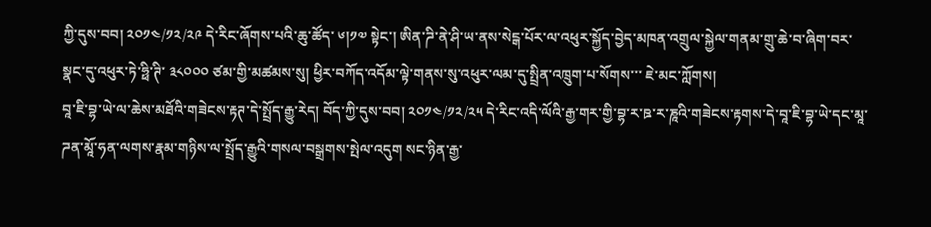ཀྱི་དུས་བབ། ༢༠༡༤/༡༢/༢༩ དེ་རིང་ཞོགས་པའི་ཆུ་ཚོད་ ༦།༡༧ སྟེང་། ཨིན་ཌི་ནེ་ཤི་ཡ་ནས་སེངྒ་པོར་ལ་འཕུར་སྐྱོད་བྱེད་མཁན་འགྲུལ་སྐྱེལ་གནམ་གྲུ་ཆེ་བ་ཞིག་བར་སྣང་དུ་འཕུར་ཏེ་ཧྥི་ཊི་ ༣༨༠༠༠ ཙམ་གྱི་མཚམས་སུ། ཕྱིར་བཀོད་འདོམ་ལྟེ་གནས་སུ་འཕུར་ལམ་དུ་སྤྲིན་འཁྲུག་པ་སོགས་་་ ཇེ་མང་ཀློགས།
བཱ་ཇི་བྷ་ཡེ་ལ་ཆེས་མཐོའི་གཟེངས་རྟཊ་དེ་སྤྲོད་རྒྱུ་རེད། བོད་ཀྱི་དུས་བབ། ༢༠༡༤/༡༢/༢༥ དེ་རིང་འདི་ལོའི་རྒྱ་གར་གྱི་བྷ་ར་ཋ་ར་ཎཱའི་གཟེངས་རྟགས་དེ་བཱ་ཇི་བྷ་ཡེ་དང་མཱ་ཌན་མཱོ་ཧན་ལགས་རྣམ་གཉིས་ལ་སྤྲོད་རྒྱུའི་གསལ་བསྒྲགས་སྤེལ་འདུག སང་ཉིན་རྒྱ་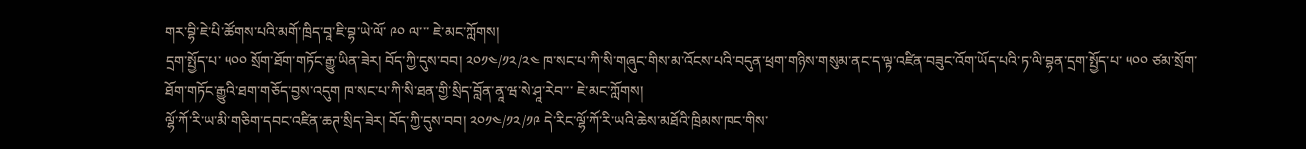གར་བྷི་ཇེ་པི་ཚོགས་པའི་མགོ་ཁྲིད་བཱ་ཇི་བྷ་ཡེ་ལོ་ ༩༠ ལ་་་ ཇེ་མང་ཀློགས།
དྲག་སྤྱོད་པ་ ༥༠༠ སྲོག་ཐོག་གཏོང་རྒྱུ་ཡིན་ཟེར། བོད་ཀྱི་དུས་བབ། ༢༠༡༤/༡༢/༢༤ ཁ་སང་པ་ཀི་སི་གཞུང་གིས་མ་འོངས་པའི་བདུན་ཕྲག་གཉིས་གསུམ་ནང་ད་ལྟ་འཛིན་བཟུང་འོག་ཡོད་པའི་ཏ་ལི་བྷན་དྲག་སྤྱོད་པ་ ༥༠༠ ཙམ་སྲོག་ཐོག་གཏོང་རྒྱུའི་ཐག་གཅོད་བྱས་འདུག ཁ་སང་པ་ཀི་སི་ཐན་གྱི་སྲིད་བློན་ནཱ་ཝ་སེ་ཤཱ་རེབ་་་ ཇེ་མང་ཀློགས།
ལྷོ་ཀོ་རི་ཡ་མི་གཅིག་དབང་འཛིན་ཆཊ་སྲིད་ཟེར། བོད་ཀྱི་དུས་བབ། ༢༠༡༤/༡༢/༡༩ དེ་རིང་ལྷོ་ཀོ་རི་ཡའི་ཆེས་མཐོའི་ཁྲིམས་ཁང་གིས་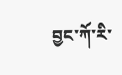བྱང་ཀོ་རི་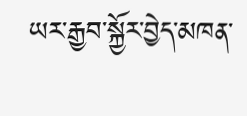ཡར་རྒྱབ་སྐྱོར་བྱེད་མཁན་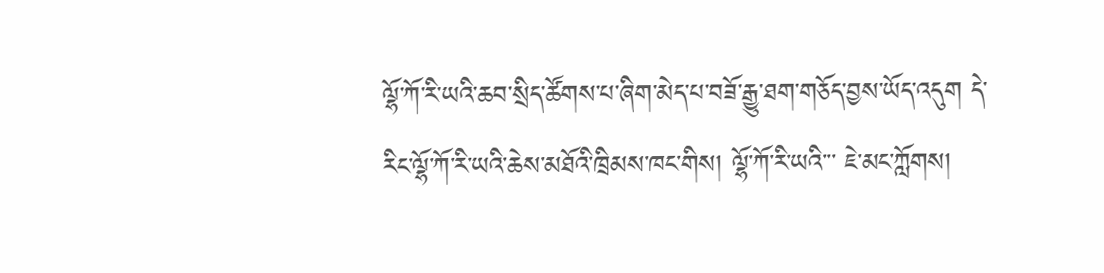ལྷོ་ཀོ་རི་ཡའི་ཆབ་སྲིད་ཚོགས་པ་ཞིག་མེད་པ་བཟོ་རྒྱུ་ཐག་གཅོད་བྱས་ཡོད་འདུག དེ་རིང་ལྷོ་ཀོ་རི་ཡའི་ཆེས་མཐོའི་ཁྲིམས་ཁང་གིས། ལྷོ་ཀོ་རི་ཡའི་་་ ཇེ་མང་ཀློགས།